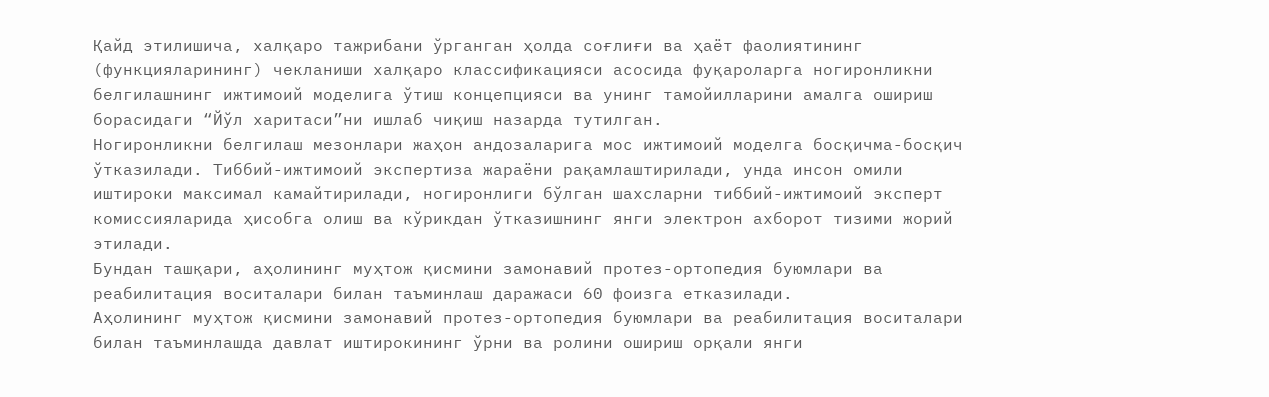Қайд этилишича, халқаро тажрибани ўрганган ҳолда соғлиғи ва ҳаёт фаолиятининг (функцияларининг) чекланиши халқаро классификацияси асосида фуқароларга ногиронликни белгилашнинг ижтимоий моделига ўтиш концепцияси ва унинг тамойилларини амалга ошириш борасидаги “Йўл харитаси”ни ишлаб чиқиш назарда тутилган.
Ногиронликни белгилаш мезонлари жаҳон андозаларига мос ижтимоий моделга босқичма-босқич ўтказилади. Тиббий-ижтимоий экспертиза жараёни рақамлаштирилади, унда инсон омили иштироки максимал камайтирилади, ногиронлиги бўлган шахсларни тиббий-ижтимоий эксперт комиссияларида ҳисобга олиш ва кўрикдан ўтказишнинг янги электрон ахборот тизими жорий этилади.
Бундан ташқари, аҳолининг муҳтож қисмини замонавий протез-ортопедия буюмлари ва реабилитация воситалари билан таъминлаш даражаси 60 фоизга етказилади.
Аҳолининг муҳтож қисмини замонавий протез-ортопедия буюмлари ва реабилитация воситалари билан таъминлашда давлат иштирокининг ўрни ва ролини ошириш орқали янги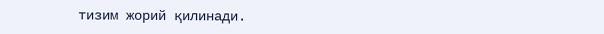тизим жорий қилинади.